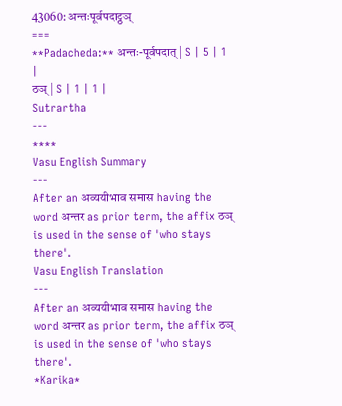43060: अन्तःपूर्वपदाट्ठञ्
===
**Padacheda:** अन्तः-पूर्वपदात् | S | 5 | 1 |
ठञ् | S | 1 | 1 |
Sutrartha
---
****
Vasu English Summary
---
After an अव्ययीभाव समास having the word अन्तर as prior term, the affix ठञ् is used in the sense of 'who stays there'.
Vasu English Translation
---
After an अव्ययीभाव समास having the word अन्तर as prior term, the affix ठञ् is used in the sense of 'who stays there'.
*Karika*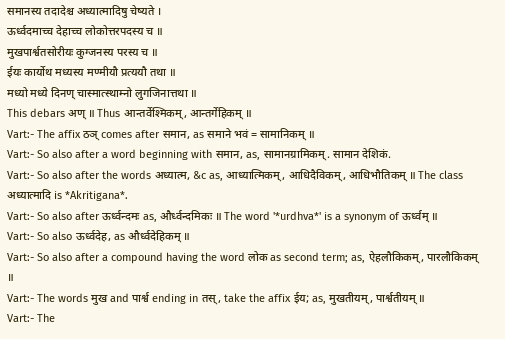समानस्य तदादेश्च अध्यात्मादिषु चेष्यते ।
ऊर्ध्वदमाच्च देहाच्च लोकोत्तरपदस्य च ॥
मुखपार्श्वतसोरीयः कुग्जनस्य परस्य च ॥
ईयः कार्योथ मध्यस्य मण्मीयौ प्रत्ययौ तथा ॥
मध्यो मध्ये दिनण् चास्मात्स्थाम्नो लुगजिनात्तथा ॥
This debars अण् ॥ Thus आन्तर्वेश्मिकम्, आन्तर्गेहिकम् ॥
Vart:- The affix ठञ् comes after समान, as समाने भवं = सामानिकम् ॥
Vart:- So also after a word beginning with समान, as, सामानग्रामिकम्. सामान देशिकं.
Vart:- So also after the words अध्यात्म, &c as, आध्यात्मिकम्, आधिदैविकम्, आधिभौतिकम् ॥ The class अध्यात्मादि is *Akritigana*.
Vart:- So also after ऊर्ध्वन्दमः as, और्ध्वन्दमिकः ॥ The word '*urdhva*' is a synonym of ऊर्ध्वम् ॥
Vart:- So also ऊर्ध्वदेह, as और्ध्वदेहिकम् ॥
Vart:- So also after a compound having the word लोक as second term; as, ऐहलौकिकम्, पारलौकिकम् ॥
Vart:- The words मुख and पार्श्व ending in तस्, take the affix ईय; as, मुखतीयम्, पार्श्वतीयम् ॥
Vart:- The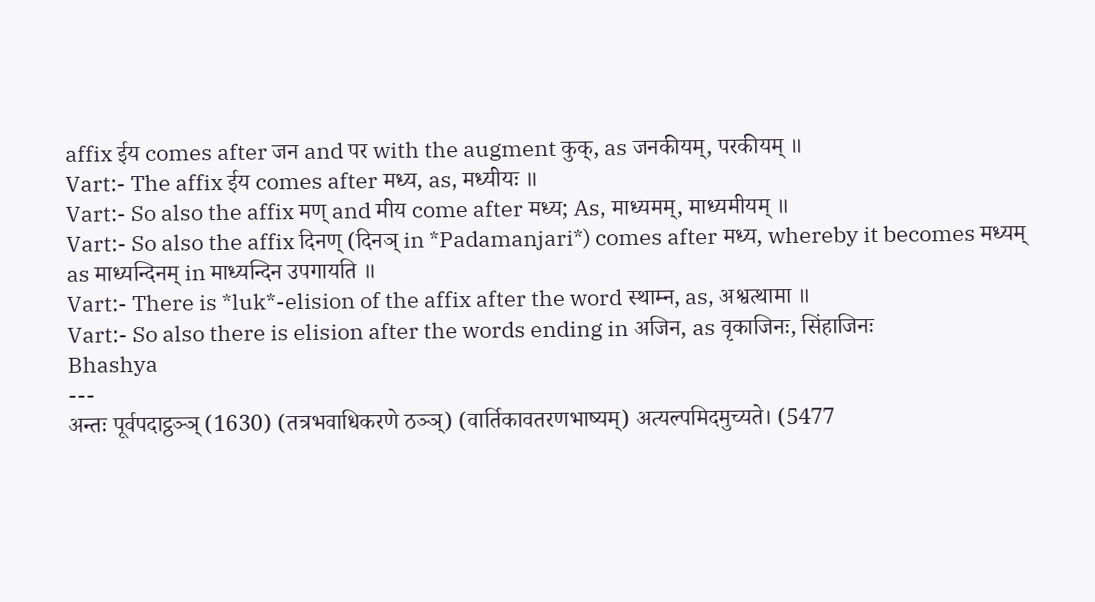affix ईय comes after जन and पर with the augment कुक्, as जनकीयम्, परकीयम् ॥
Vart:- The affix ईय comes after मध्य, as, मध्यीयः ॥
Vart:- So also the affix मण् and मीय come after मध्य; As, माध्यमम्, माध्यमीयम् ॥
Vart:- So also the affix दिनण् (दिनञ् in *Padamanjari*) comes after मध्य, whereby it becomes मध्यम् as माध्यन्दिनम् in माध्यन्दिन उपगायति ॥
Vart:- There is *luk*-elision of the affix after the word स्थाम्न, as, अश्वत्थामा ॥
Vart:- So also there is elision after the words ending in अजिन, as वृकाजिनः, सिंहाजिनः
Bhashya
---
अन्तः पूर्वपदाट्ठञ्ञ् (1630) (तत्रभवाधिकरणे ठञ्ञ्) (वार्तिकावतरणभाष्यम्) अत्यल्पमिदमुच्यते। (5477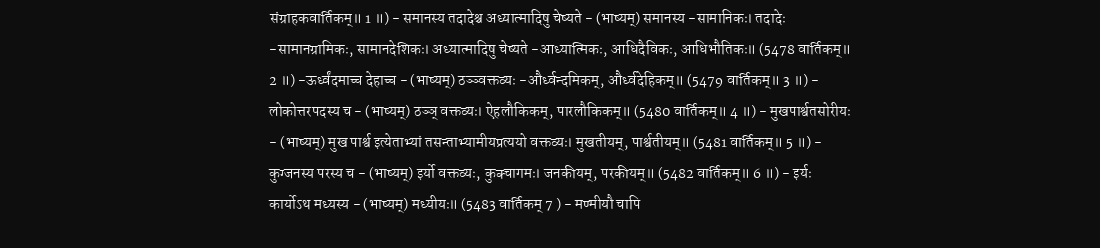संग्राहकवार्तिकम्॥ 1 ॥) - समानस्य तदादेश्च अध्यात्मादिषु चेष्यते - (भाष्यम्) समानस्य -सामानिकः। तदादेः -सामानग्रामिकः, सामानदेशिकः। अध्यात्मादिषु चेष्यते -आध्यात्मिकः, आधिदैविकः, आधिभौतिकः॥ (5478 वार्तिकम्॥ 2 ॥) -ऊर्ध्वंदमाच्च देहाच्च - (भाष्यम्) ठञ्ञ्वक्तव्यः -और्ध्वन्दमिकम्, और्ध्वदेहिकम्॥ (5479 वार्तिकम्॥ 3 ॥) - लोकोत्तरपदस्य च - (भाष्यम्) ठञ्ञ् वक्तव्यः। ऐहलौकिकम्, पारलौकिकम्॥ (5480 वार्तिकम्॥ 4 ॥) - मुखपार्श्वतसोरीयः - (भाष्यम्) मुख पार्श्व इत्येताभ्यां तसन्ताभ्यामीयप्रत्ययो वक्तव्यः। मुखतीयम्, पार्श्वतीयम्॥ (5481 वार्तिकम्॥ 5 ॥) - कुग्जनस्य परस्य च - (भाष्यम्) इर्यो वक्तव्यः, कुक्चागमः। जनकीयम्, परकीयम्॥ (5482 वार्तिकम्॥ 6 ॥) - इर्यः कार्योऽथ मध्यस्य - (भाष्यम्) मध्यीयः॥ (5483 वार्तिकम् 7 ) - मण्मीयौ चापि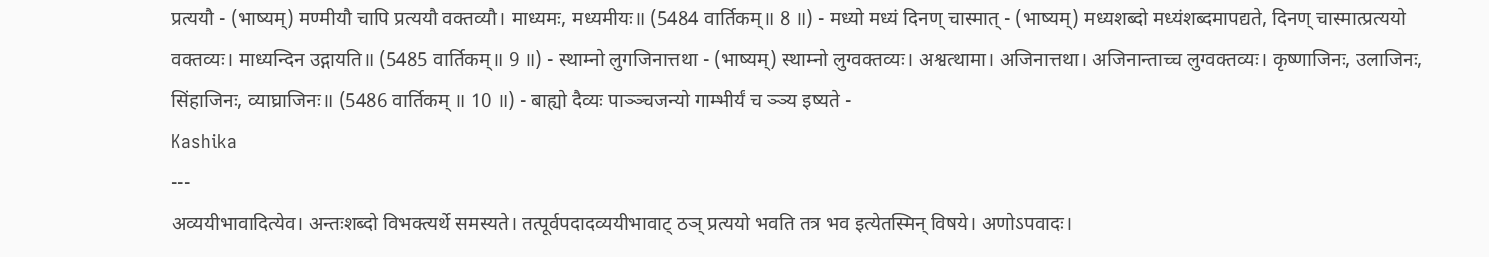प्रत्ययौ - (भाष्यम्) मण्मीयौ चापि प्रत्ययौ वक्तव्यौ। माध्यमः, मध्यमीयः॥ (5484 वार्तिकम्॥ 8 ॥) - मध्यो मध्यं दिनण् चास्मात् - (भाष्यम्) मध्यशब्दो मध्यंशब्दमापद्यते, दिनण् चास्मात्प्रत्ययो वक्तव्यः। माध्यन्दिन उद्गायति॥ (5485 वार्तिकम्॥ 9 ॥) - स्थाम्नो लुगजिनात्तथा - (भाष्यम्) स्थाम्नो लुग्वक्तव्यः। अश्वत्थामा। अजिनात्तथा। अजिनान्ताच्च लुग्वक्तव्यः। कृष्णाजिनः, उलाजिनः, सिंहाजिनः, व्याघ्राजिनः॥ (5486 वार्तिकम् ॥ 10 ॥) - बाह्यो दैव्यः पाञ्ञ्चजन्यो गाम्भीर्यं च ञ्ञ्य इष्यते -
Kashika
---
अव्ययीभावादित्येव। अन्तःशब्दो विभक्त्यर्थे समस्यते। तत्पूर्वपदादव्ययीभावाट् ठञ् प्रत्ययो भवति तत्र भव इत्येतस्मिन् विषये। अणोऽपवादः।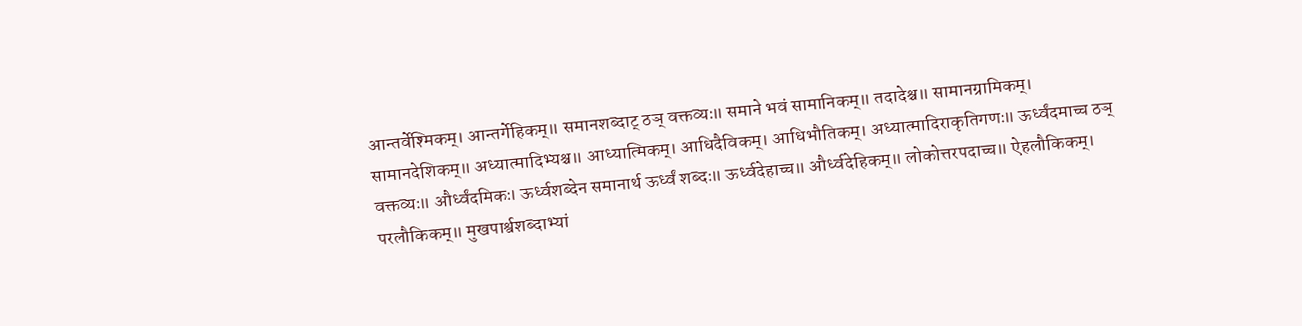आन्तर्वेश्मिकम्। आन्तर्गेहिकम्॥ समानशब्दाट् ठञ् वक्तव्यः॥ समाने भवं सामानिकम्॥ तदादेश्च॥ सामानग्रामिकम्। सामानदेशिकम्॥ अध्यात्मादिभ्यश्च॥ आध्यात्मिकम्। आधिदैविकम्। आधिभौतिकम्। अध्यात्मादिराकृतिगणः॥ ऊर्ध्वंदमाच्च ठञ् वक्तव्यः॥ और्ध्वंदमिकः। ऊर्ध्वशब्देन समानार्थ ऊर्ध्वं शब्दः॥ ऊर्ध्वदेहाच्च॥ और्ध्वदेहिकम्॥ लोकोत्तरपदाच्च॥ ऐहलौकिकम्। परलौकिकम्॥ मुखपार्श्वशब्दाभ्यां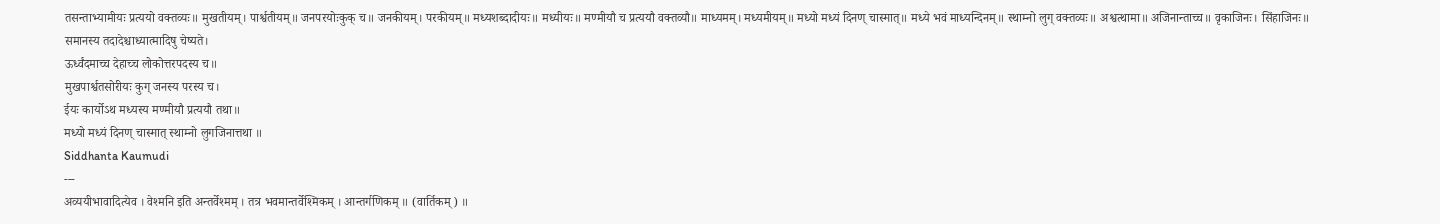तसन्ताभ्यामीयः प्रत्ययो वक्तव्यः॥ मुखतीयम्। पार्श्वतीयम्॥ जनपरयोःकुक् च॥ जनकीयम्। परकीयम्॥ मध्यशब्दादीयः॥ मध्यीयः॥ मण्मीयौ च प्रत्ययौ वक्तव्यौ॥ माध्यमम्। मध्यमीयम्॥ मध्यो मध्यं दिनण् चास्मात्॥ मध्ये भवं माध्यन्दिनम्॥ स्थाम्नो लुग् वक्तव्यः॥ अश्वत्थामा॥ अजिनान्ताच्च॥ वृकाजिनः। सिंहाजिनः॥
समानस्य तदादेश्चाध्यात्मादिषु चेष्यते।
ऊर्ध्वंदमाच्च देहाच्च लोकोत्तरपदस्य च॥
मुखपार्श्वतसोरीयः कुग् जनस्य परस्य च।
ईयः कार्योऽथ मध्यस्य मण्मीयौ प्रत्ययौ तथा॥
मध्यो मध्यं दिनण् चास्मात् स्थाम्नो लुगजिनात्तथा ॥
Siddhanta Kaumudi
---
अव्ययीभावादित्येव । वेश्मनि इति अन्तर्वेश्मम् । तत्र भवमान्तर्वेश्मिकम् । आन्तर्गणिकम् ॥ (वार्तिकम्) ॥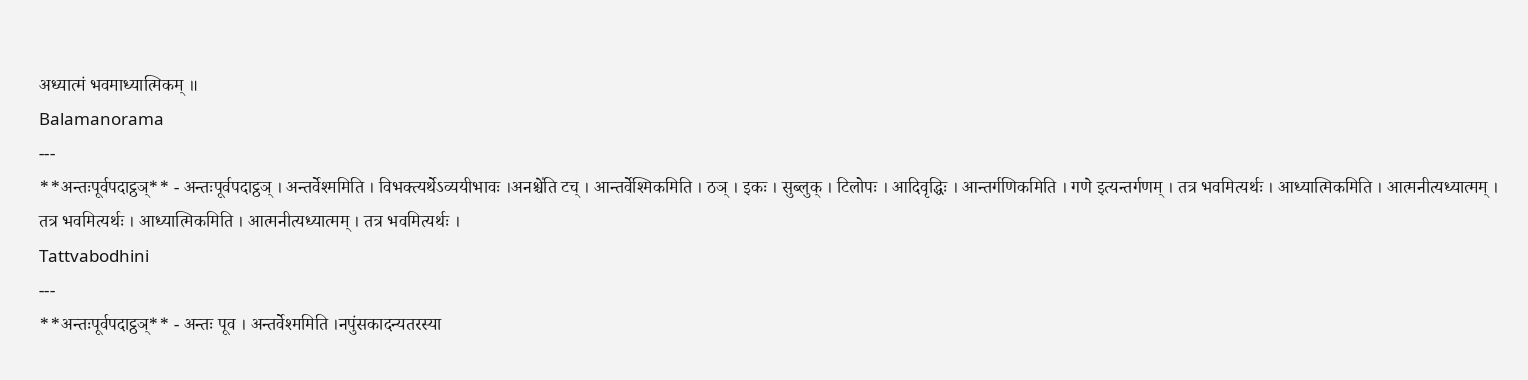अध्यात्मं भवमाध्यात्मिकम् ॥
Balamanorama
---
**अन्तःपूर्वपदाट्ठञ्** - अन्तःपूर्वपदाट्ठञ् । अन्तर्वेश्ममिति । विभक्त्यर्थेऽव्ययीभावः ।अनश्चे॑ति टच् । आन्तर्वेश्मिकमिति । ठञ् । इकः । सुब्लुक् । टिलोपः । आदिवृद्धिः । आन्तर्गणिकमिति । गणे इत्यन्तर्गणम् । तत्र भवमित्यर्थः । आध्यात्मिकमिति । आत्मनीत्यध्यात्मम् । तत्र भवमित्यर्थः । आध्यात्मिकमिति । आत्मनीत्यध्यात्मम् । तत्र भवमित्यर्थः ।
Tattvabodhini
---
**अन्तःपूर्वपदाट्ठञ्** - अन्तः पूव । अन्तर्वेश्ममिति ।नपुंसकादन्यतरस्या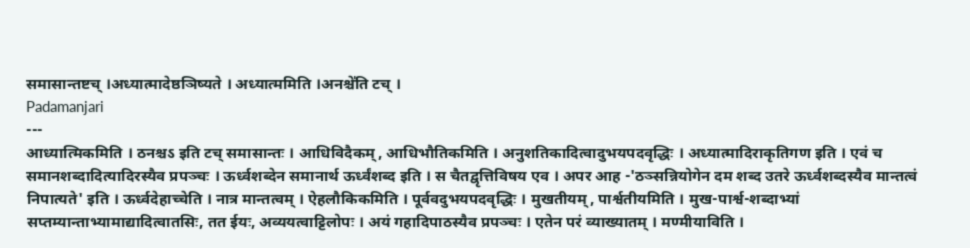समासान्तष्टच् ।अध्यात्मादेष्ठञिष्यते । अध्यात्ममिति ।अनश्चे॑ति टच् ।
Padamanjari
---
आध्यात्मिकमिति । ठनश्चऽ इति टच् समासान्तः । आधिविदैकम्, आधिभौतिकमिति । अनुशतिकादित्वादुभयपदवृद्धिः । अध्यात्मादिराकृतिगण इति । एवं च समानशब्दादित्यादिरस्यैव प्रपञ्चः । ऊर्ध्वशब्देन समानार्थ ऊर्ध्वंशब्द इति । स चैतद्वृत्तिविषय एव । अपर आह -'ठञ्सन्नियोगेन दम शब्द उतरे ऊर्ध्वशब्दस्यैव मान्तत्वं निपात्यते' इति । ऊर्ध्वदेहाच्चेति । नात्र मान्तत्वम् । ऐहलौकिकमिति । पूर्ववदुभयपदवृद्धिः । मुखतीयम्, पार्श्वतीयमिति । मुख-पार्श्व-शब्दाभ्यां सप्तम्यान्ताभ्यामाद्यादित्वातसिः, तत ईयः, अव्ययत्वाट्टिलोपः । अयं गहादिपाठस्यैव प्रपञ्चः । एतेन परं व्याख्यातम् । मण्मीयाविति ।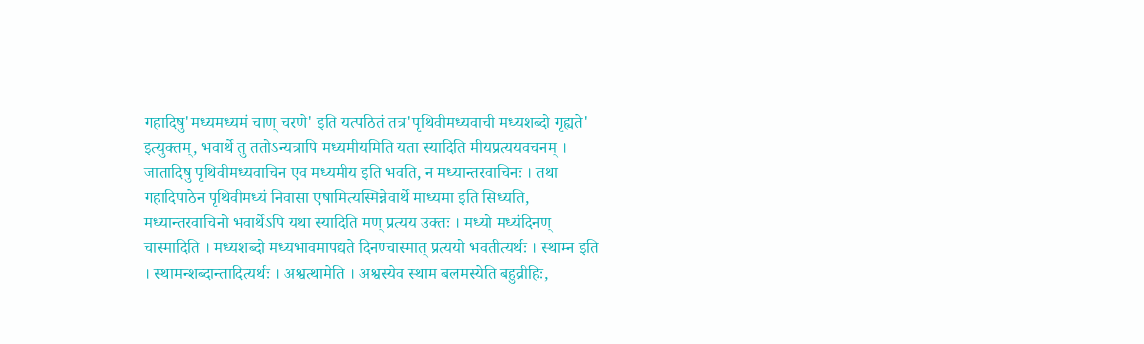गहादिषु'मध्यमध्यमं चाण् चरणे' इति यत्पठितं तत्र'पृथिवीमध्यवाची मध्यशब्दो गृह्यते' इत्युक्तम्, भवार्थे तु ततोऽन्यत्रापि मध्यमीयमिति यता स्यादिति मीयप्रत्ययवचनम् । जातादिषु पृथिवीमध्यवाचिन एव मध्यमीय इति भवति, न मध्यान्तरवाचिनः । तथा गहादिपाठेन पृथिवीमध्यं निवासा एषामित्यस्मिन्नेवार्थे माध्यमा इति सिध्यति, मध्यान्तरवाचिनो भवार्थेऽपि यथा स्यादिति मण् प्रत्यय उक्तः । मध्यो मध्यंदिनण् चास्मादिति । मध्यशब्दो मध्यभावमापद्यते दिनण्चास्मात् प्रत्ययो भवतीत्यर्थः । स्थाम्न इति । स्थामन्शब्दान्तादित्यर्थः । अश्वत्थामेति । अश्वस्येव स्थाम बलमस्येति बहुव्रीहिः,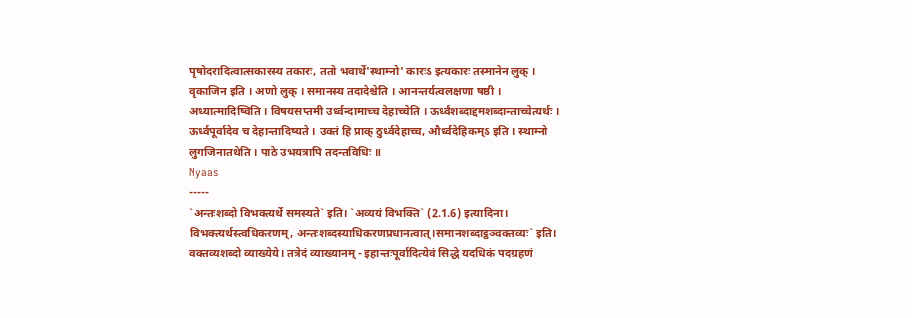पृषोदरादित्वात्सकारस्य तकारः, ततो भवार्थे'स्थाम्नो' कारःऽ इत्यकारः तस्मानेन लुक् । वृकाजिन इति । अणो लुक् । समानस्य तदादेश्चेति । आनन्तर्यत्वलक्षणा षष्ठी । अध्यात्मादिष्विति । विषयसप्तमी उर्ध्वन्दामाच्च देहाच्चेति । ऊर्ध्वंशब्दाद्दमशब्दान्ताच्चेत्यर्थः । ऊर्ध्वपूर्वादेव च देहान्तादिष्यते । उक्तं हि प्राक् ठुर्ध्वदेहाच्च, और्ध्वदेहिकम्ऽ इति । स्थाम्नो लुगजिनातथेति । पाठे उभयत्रापि तदन्तविधिः ॥
Nyaas
-----
`अन्तःशब्दो विभक्त्यर्थे समस्यते` इति। `अव्ययं विभक्ति` (2.1.6) इत्यादिना। विभक्त्यर्थस्त्वधिकरणम्, अन्तःशब्दस्याधिकरणप्रधानत्वात्।समानशब्दाट्ठञ्वक्तव्यः` इति। वक्तव्यशब्दो व्याख्येये। तत्रेदं व्याख्यानम् - इहान्तःपूर्वादित्येवं सिद्धे यदधिकं पदग्रहणं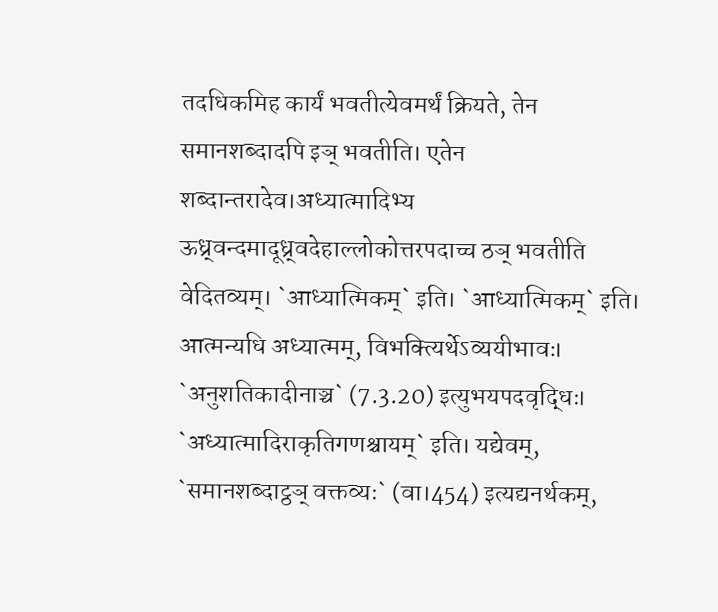तदधिकमिह कार्यं भवतीत्येवमर्थं क्रियते, तेन समानशब्दादपि इञ् भवतीति। एतेन शब्दान्तरादेव।अध्यात्मादिभ्य ऊध्र्वन्दमादूध्र्वदेहाल्लोकोत्तरपदाच्च ठञ् भवतीति वेदितव्यम्। `आध्यात्मिकम्` इति। `आध्यात्मिकम्` इति। आत्मन्यधि अध्यात्मम्, विभक्त्यिर्थेऽव्ययीभावः। `अनुशतिकादीनाञ्च` (7.3.20) इत्युभयपदवृद्धिः। `अध्यात्मादिराकृतिगणश्चायम्` इति। यद्येवम्, `समानशब्दाट्ठञ् वक्तव्यः` (वा।454) इत्यद्यनर्थकम्,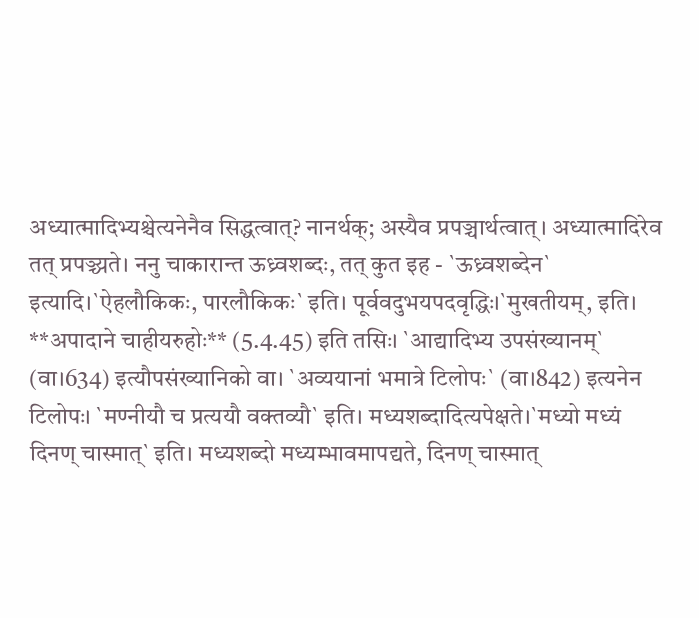अध्यात्मादिभ्यश्चेत्यनेनैव सिद्धत्वात्? नानर्थक्; अस्यैव प्रपञ्चार्थत्वात्। अध्यात्मादिरेव तत् प्रपञ्च्यते। ननु चाकारान्त ऊध्र्वशब्दः, तत् कुत इह - `ऊध्र्वशब्देन` इत्यादि।`ऐहलौकिकः, पारलौकिकः` इति। पूर्ववदुभयपदवृद्धिः।`मुखतीयम्, इति। **अपादाने चाहीयरुहोः** (5.4.45) इति तसिः। `आद्यादिभ्य उपसंख्यानम्` (वा।634) इत्यौपसंख्यानिको वा। `अव्ययानां भमात्रे टिलोपः` (वा।842) इत्यनेन टिलोपः। `मण्नीयौ च प्रत्ययौ वक्तव्यौ` इति। मध्यशब्दादित्यपेक्षते।`मध्यो मध्यं दिनण् चास्मात्` इति। मध्यशब्दो मध्यम्भावमापद्यते, दिनण् चास्मात्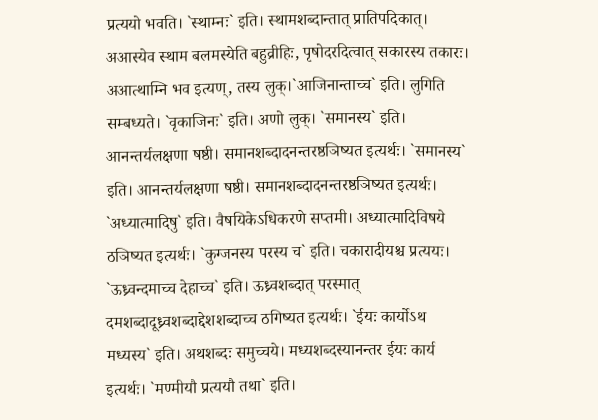प्रत्ययो भवति। `स्थाम्नः` इति। स्थामशब्दान्तात् प्रातिपदिकात्। अआस्येव स्थाम बलमस्येति बहुव्रीहिः, पृषोदरदित्वात् सकारस्य तकारः। अआत्थाम्नि भव इत्यण्, तस्य लुक्।`आजिनान्ताच्च` इति। लुगिति सम्बध्यते। `वृकाजिनः` इति। अणो लुक्। `समानस्य` इति। आनन्तर्यलक्षणा षष्ठी। समानशब्दादनन्तरष्ठञिष्यत इत्यर्थः। `समानस्य` इति। आनन्तर्यलक्षणा षष्ठी। समानशब्दादनन्तरष्ठञिष्यत इत्यर्थः। `अध्यात्मादिषु` इति। वैषयिकेऽधिकरणे सप्तमी। अध्यात्मादिविषये ठञिष्यत इत्यर्थः। `कुग्जनस्य परस्य च` इति। चकारादीयश्च प्रत्ययः। `ऊध्र्वन्दमाच्च देहाच्च` इति। ऊध्र्वशब्दात् परस्मात् दमशब्दादूध्र्वशब्दाद्देशशब्दाच्च ठगिष्यत इत्यर्थः। `ईयः कार्योऽथ मध्यस्य` इति। अथशब्दः समुच्चये। मध्यशब्दस्यानन्तर ईयः कार्य इत्यर्थः। `मण्मीयौ प्रत्ययौ तथा` इति।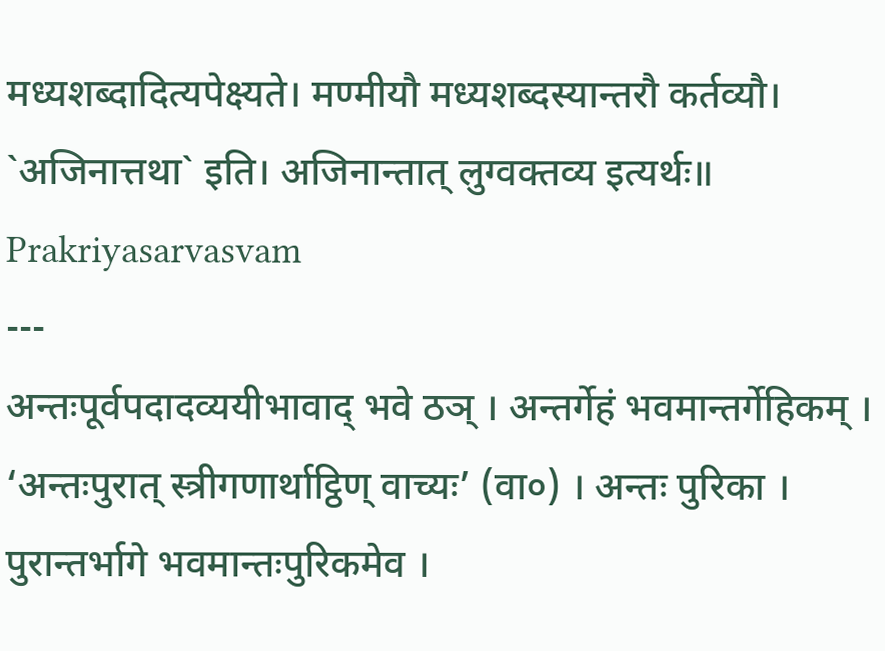मध्यशब्दादित्यपेक्ष्यते। मण्मीयौ मध्यशब्दस्यान्तरौ कर्तव्यौ। `अजिनात्तथा` इति। अजिनान्तात् लुग्वक्तव्य इत्यर्थः॥
Prakriyasarvasvam
---
अन्तःपूर्वपदादव्ययीभावाद् भवे ठञ् । अन्तर्गेहं भवमान्तर्गेहिकम् । ‘अन्तःपुरात् स्त्रीगणार्थाट्ठिण् वाच्यः’ (वा०) । अन्तः पुरिका । पुरान्तर्भागे भवमान्तःपुरिकमेव ।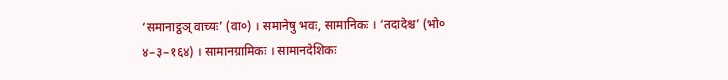‘समानाट्ठञ् वाच्यः’ (वा०) । समानेषु भवः, सामानिकः । ‘तदादेश्च’ (भो० ४–३–१६४) । सामानग्रामिकः । सामानदेशिकः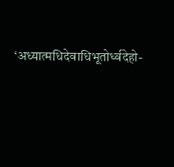‘अध्यात्मधिदेवाधिभूतोर्ध्वदेहो-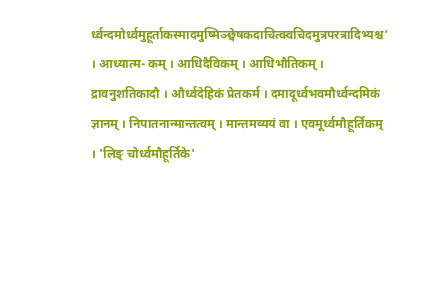र्ध्वन्दमोर्ध्वमुहूर्ताकस्मादमुष्मिञ्छ्वेषकदाचित्क्वचिदमुत्रपरत्रादिभ्यश्च’ । आध्यात्म- कम् । आधिदैविकम् । आधिभौतिकम् । द्रावनुशतिकादौ । और्ध्वदेहिकं प्रेतकर्म । दमादूर्ध्वभवमौर्ध्वन्दमिकं ज्ञानम् । निपातनान्मान्तत्वम् । मान्तमव्ययं वा । एवमूर्ध्वमौहूर्तिकम् । 'लिङ् चोर्ध्वमौहूर्तिके'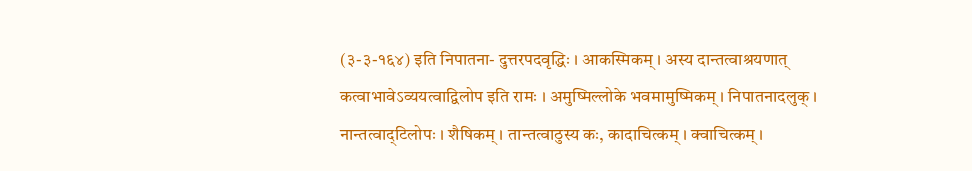(३-३-१६४) इति निपातना- दुत्तरपदवृद्धिः । आकस्मिकम् । अस्य दान्तत्वाश्रयणात् कत्वाभावेऽव्ययत्वाद्विलोप इति रामः । अमुष्मिल्लोके भवमामुष्मिकम् । निपातनादलुक् । नान्तत्वाद्टिलोपः । शैषिकम् । तान्तत्वाठुस्य कः, कादाचित्कम् । क्वाचित्कम् ।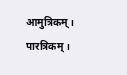आमुत्रिकम् । पारत्रिकम् ।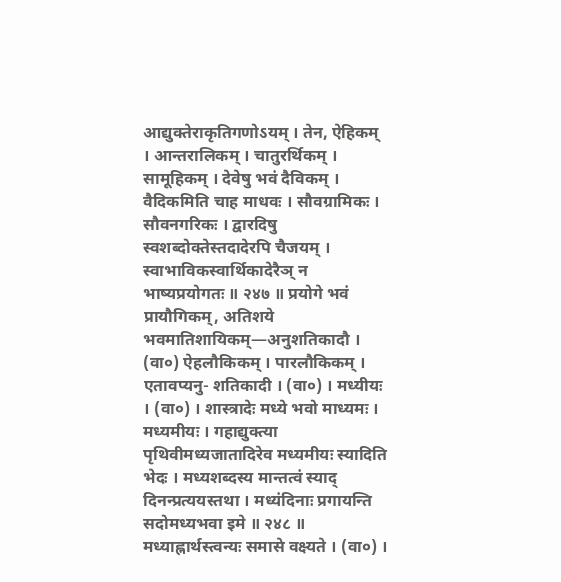आद्युक्तेराकृतिगणोऽयम् । तेन, ऐहिकम् । आन्तरालिकम् । चातुरर्थिकम् । सामूहिकम् । देवेषु भवं दैविकम् । वैदिकमिति चाह माधवः । सौवग्रामिकः । सौवनगरिकः । द्वारदिषु स्वशब्दोक्तेस्तदादेरपि चैजयम् । स्वाभाविकस्वार्थिकादेरैञ् न भाष्यप्रयोगतः ॥ २४७ ॥ प्रयोगे भवं प्रायौगिकम्, अतिशये भवमातिशायिकम्—अनुशतिकादौ । (वा०) ऐहलौकिकम् । पारलौकिकम् । एतावप्यनु- शतिकादी । (वा०) । मध्यीयः । (वा०) । शास्त्रादेः मध्ये भवो माध्यमः । मध्यमीयः । गहाद्युक्त्या पृथिवीमध्यजातादिरेव मध्यमीयः स्यादिति भेदः । मध्यशब्दस्य मान्तत्वं स्याद् दिनन्प्रत्ययस्तथा । मध्यंदिनाः प्रगायन्ति सदोमध्यभवा इमे ॥ २४८ ॥ मध्याह्नार्थस्त्वन्यः समासे वक्ष्यते । (वा०) ।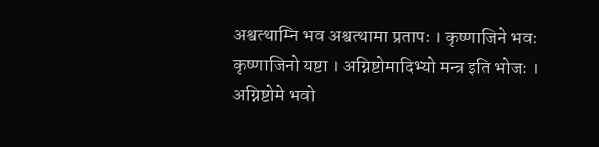अश्वत्थाम्नि भव अश्वत्थामा प्रतापः । कृष्णाजिने भवः कृष्णाजिनो यष्टा । अग्निष्टोमादिभ्यो मन्त्र इति भोजः । अग्निष्टोमे भवो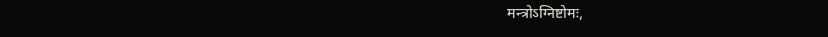मन्त्रोऽग्निष्टोमः,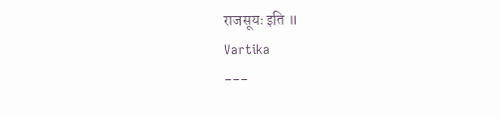राजसूयः इति ॥
Vartika
---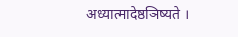अध्यात्मादेष्ठञिष्यते ।